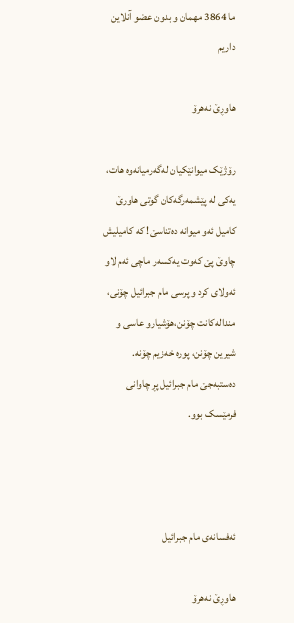ما 3864 مهمان و بدون عضو آنلاین داریم

هاوڕێ نەهرۆ

رۆژێک میوانێکیان لەگەرمیانەوە هات، یەکی لە پێشمەرگەکان گوتی هاورێ کامیل ئەو میوانە دەتناسێ! کە کامیلیش چاوێ پێ کەوت یەکسەر ماچی ئەم لاو ئەولای کرد و پرسی مام جبرائیل چۆنی، مندالەکانت چۆنن،هۆشیارو عاسی و شیرین چۆنن، پورە خەزیم چۆنە. دەستبەجێ مام جبرائیل پڕ چاوانی فرمێسک بوو.



ئەفسانەی مام جبرائیل

هاوڕێ نەهرۆ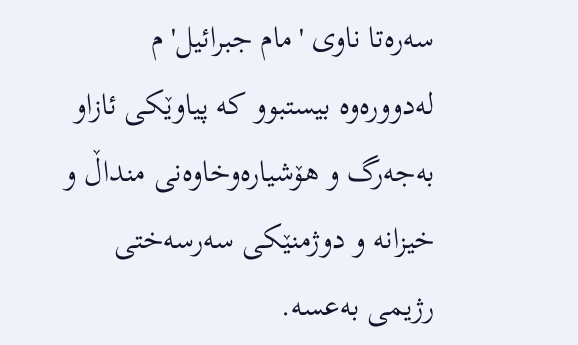سەرەتا ناوی 'مام جبرائیل' م لەدوورەوە بیستبوو کە پیاوێکی ئازاو بەجەرگ و هۆشیارەوخاوەنی منداڵ و خیزانە و دوژمنێکی سەرسەختی رژیمی بەعسە.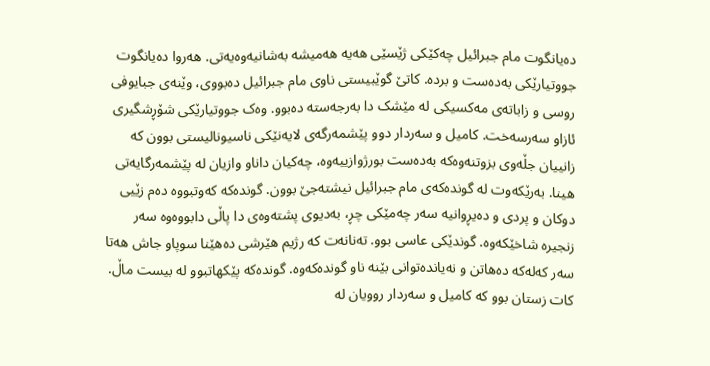دەیانگوت مام جبرائیل چەکێکی ژێسێی هەیە هەمیشە بەشانیەوەیەتی. هەروا دەیانگوت جووتیارێکی بەدەست و بردە. کاتێ گوێبیستی ناوی مام جبرائیل دەبووی، وێنەی جبایوفی روسی و زاباتەی مەکسیکی لە مێشک دا بەرجەستە دەبوو. وەک جووتیارێکی شۆڕشگیری ئازاو سەرسەخت. کامیل و سەردار دوو پێشمەرگەی لایەنێکی ناسیونالیستی بوون کە زانییان جڵەوی بزوتنەوەکە بەدەست بورژوازییەوە، چەکیان داناو وازیان لە پێشمەرگایەتی هینا. بەرێکەوت لە گوندەکەی مام جبرائیل نیشتەجێ بوون. گوندەکە کەوتبووە دەم زێیی دوکان و پردی و دەیڕوانیە سەر چەمێکی چڕ، بەدیوی پشتەوەی دا پاڵی دابووەوە سەر زنجیرە شاخێکەوە. گوندێکی عاسی بوو. تەنانەت کە رژیم هێرشی دەهێنا سوپاو جاش هەتا سەر کەلەکە دەهاتن و نەیاندەتوانی بێنە ناو گوندەکەوە. گوندەکە پێکهاتبوو لە بیست ماڵ. کات زستان بوو کە کامیل و سەردار روویان لە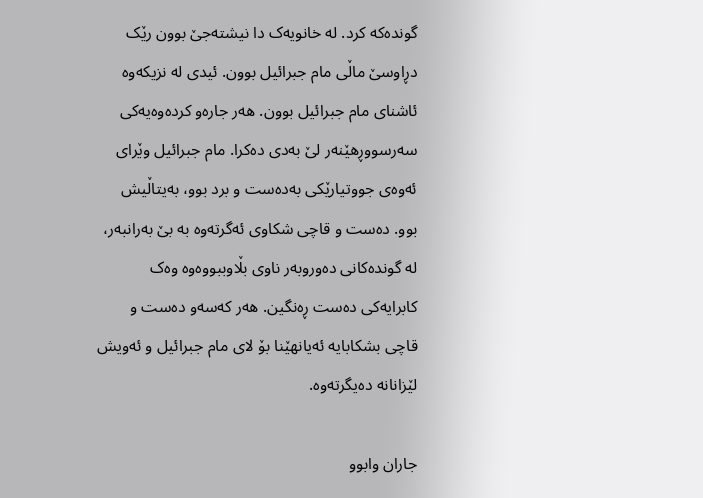گوندەکە کرد. لە خانویەک دا نیشتەجێ بوون رێک دڕاوسێ ماڵی مام جبرائیل بوون. ئیدی لە نزیکەوە ئاشنای مام جبرائیل بوون. هەر جارەو کردەوەیەکی سەرسووڕهێنەر لێ بەدی دەکرا. مام جبرائیل وێرای ئەوەی جووتیارێکی بەدەست و برد بوو، بەیتاڵیش بوو. دەست و قاچی شکاوی ئەگرتەوە بە بێ بەرانبەر، لە گوندەکانی دەوروبەر ناوی بڵاوببووەوە وەک کابرایەکی دەست ڕەنگین. هەر کەسەو دەست و قاچی بشکابایە ئەیانهێنا بۆ لای مام جبرائیل و ئەویش لێزانانە دەیگرتەوە.

جاران وابوو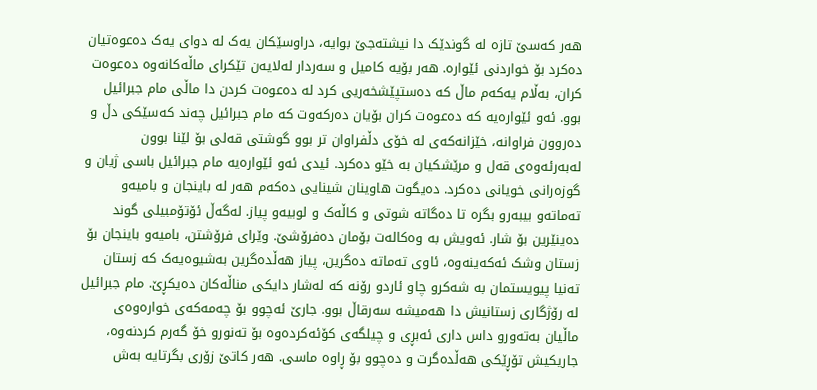هەر کەسێ تازە لە گوندێک دا نیشتەجێ بوایە، دراوسێکان یەک لە دوای یەک دەعوەتیان دەکرد بۆ خواردنی ئێوارە. هەر بۆیە کامیل و سەردار لەلایەن تێکرای ماڵەکانەوە دەعوەت کران، بەڵام یەکەم ماڵ کە دەستپێشخەریی کرد لە دەعوەت کردن دا ماڵی مام جبرائیل بوو. ئەو ئێوارەیە کە دەعوەت کران بۆیان دەرکەوت کە مام جبرائیل چەند کەسێکی دڵ و دەروون فراوانە، خێزانەکەی لە خۆی دڵفراوان تر بوو گوشتی قەلی بۆ لێنا بوون لەبەرئەوەی قەل و مرێشکیان بە خێو دەکرد. ئیدی ئەو ئێوارەیە مام جبرائیل باسی ژیان و گوزەرانی خویانی دەکرد. دەیگوت هاوینان شینایی دەکەم هەر لە باینجان و بامیەو تەماتەو بیبەرو بگرە تا دەگاتە شوتی و کاڵەک و لوبیەو پیاز. لەگەڵ ئۆتۆمبیلی گوند دەینێرین بۆ شار. ئەویش بە وەکالەت بۆمان دەفرۆشێ. وێرای فرۆشتن، بامیەو باینجان بۆ زستان وشک ئەکەینەوە، ئاوی تەماتە دەگرین، پیاز هەڵدەگرین بەشیوەیەک کە زستان تەنیا پیویستمان بە شەکرو چاو ئاردو رۆنە کە لەشار دایکی مناڵەکان دەیکڕێ. مام جبرائیل لە رۆژگاری زستانیش دا هەمیشە سەرقاڵ بوو. جارێ ئەچوو بۆ چەمەکەی خوارەوەی ماڵیان بەتەورو داس داری ئەبڕی و چیلگەی کۆئەکردەوە بۆ تەنورو خۆ گەرم کردنەوە، جاریکیش تۆڕێکی هەڵدەگرت و دەچوو بۆ ڕاوە ماسی. هەر کاتێ زۆری بگرتایە بەش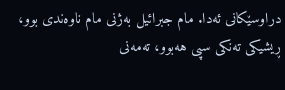دراوسێکانی ئەدا. مام جبرائیل بەژنی مام ناوەندی بوو، ڕیشیکی تەنکی سپی هەبوو، تەمەنی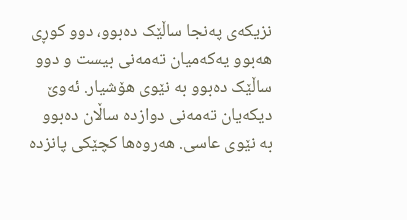نزیکەی پەنجا ساڵێک دەبوو، دوو کوڕی هەبوو یەکەمیان تەمەنی بیست و دوو ساڵێک دەبوو بە نێوی هۆشیار. ئەوێ دیکەیان تەمەنی دوازدە ساڵان دەبوو بە نێوی عاسی. هەروەها کچێکی پانزدە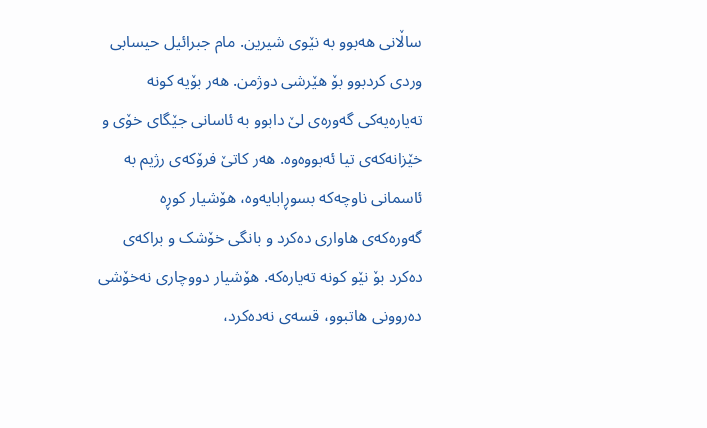ساڵانی هەبوو بە نێوی شیرین. مام جبرائیل حیسابی وردی کردبوو بۆ هێرشی دوژمن. هەر بۆیە کونە تەیارەیەکی گەورەی لێ دابوو بە ئاسانی جێگای خۆی و خێزانەکەی تیا ئەبووەوە. هەر کاتێ فرۆکەی رژیم بە ئاسمانی ناوچەکە بسوڕابایەوە، هۆشیار کوڕە گەورەکەی هاواری دەکرد و بانگی خۆشک و براکەی دەکرد بۆ نێو کونە تەیارەکە. هۆشیار دووچاری نەخۆشی دەروونی هاتبوو، قسەی نەدەکرد،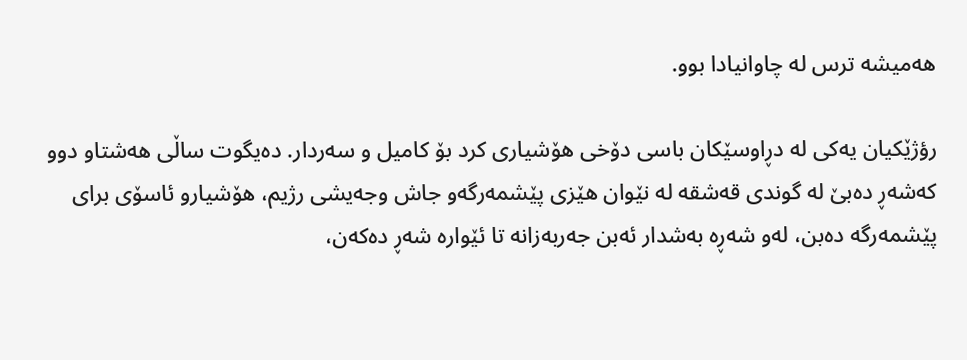هەمیشە ترس لە چاوانیادا بوو.

رؤژێکیان یەکی لە دڕاوسێکان باسی دۆخی هۆشیاری کرد بۆ کامیل و سەردار. دەیگوت ساڵی هەشتاو دوو کەشەڕ دەبێ لە گوندی قەشقە لە نێوان هێزی پێشمەرگەو جاش وجەیشی رژیم، هۆشیارو ئاسۆی برای پێشمەرگە دەبن، لەو شەڕە بەشدار ئەبن جەربەزانە تا ئێوارە شەڕ دەکەن،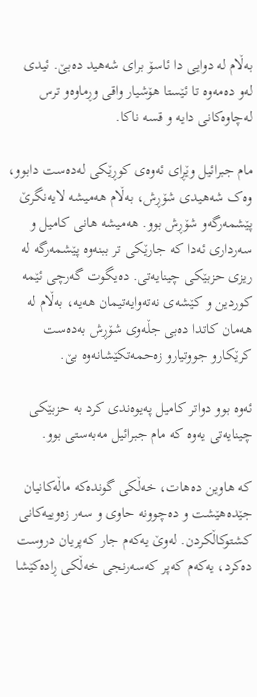بەڵام لە دوایی دا ئاسۆ برای شەهید دەبێ. ئیدی لەو دەمەوە تا ئێستا هۆشیار واقی وڕماوەو ترس لەچاوەکانی دایە و قسە ناکا.

مام جبرائیل وێڕای ئەوەی کوڕێکی لەدەست دابوو، وەک شەهیدی شۆڕش، بەڵام هەمیشە لایەنگرێ پێشمەرگەو شۆڕش بوو. هەمیشە هانی کامیل و سەرداری ئەدا کە جارێکی تر ببنەوە پێشمەرگە لە ریزی حزبێکی چینایەتی. دەیگوت گەرچی ئێمە کوردین و کێشەی نەتەوایەتیمان هەیە، بەڵام لە هەمان کاتدا دەبی جڵەوی شۆڕش بەدەست کرێکارو جووتیارو زەحمەتکێشانەوە بێ.

ئەوە بوو دواتر کامیل پەیوەندی کرد بە حزبێکی چینایەتی یەوە کە مام جبرائیل مەبەستی بوو.

کە هاوین دەهات، خەڵکی گوندەکە ماڵەکانیان جێدەهێشت و دەچوونە حاوی و سەر زەوییەکانی کشتوکاڵکردن. لەوێ یەکەم جار کەپریان دروست دەکرد، یەکەم کەپر کەسەرنجی خەڵکی ڕادەکێشا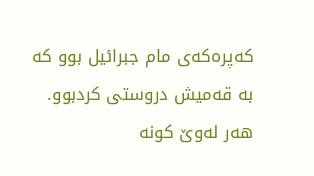کەپرەکەی مام جبرائیل بوو کە بە قەمیش دروستی کردبوو. هەر لەوێ کونە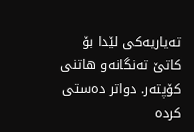تەیاریەکی لێدا بۆ کاتێ تەنگانەو هاتنی کۆپتەر. دواتر دەستی کردە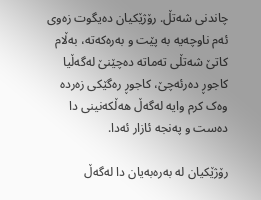چاندنی شەتڵ. رۆژێکیان دەیگوت زەوی ئەم ناوچەیە بە پێت و بەرەکەتە، بەڵام کاتێ شەتڵی تەماتە دەچێنێ لەگەڵیا کاجوڕ دەرئەچێ، کاجوڕ رەگێکی زەردە وەک کرم وایە لەگەڵ هەڵکەنینی دا دەست و پەنجە ئازار ئەدا.

رۆژێکیان لە بەرەبەیان دا لەگەڵ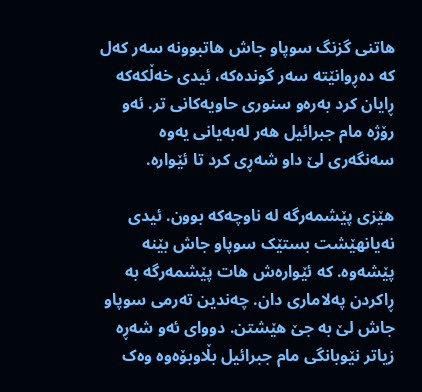هاتنی گزنگ سوپاو جاش هاتبوونە سەر کەل کە دەڕوانێتە سەر گوندەکە، ئیدی خەڵکەکە ڕایان کرد بەرەو سنوری حاویەکانی تر. ئەو رۆژە مام جبرائیل هەر لەبەیانی یەوە  سەنگەری لێ داو شەڕی کرد تا ئێوارە.

هێزی پێشمەرگە لە ناوچەکە بوون. ئیدی نەیانهێشت بستێک سوپاو جاش بێنە پێشەوە. کە ئێوارەش هات پێشمەرگە بە ڕاکردن پەلاماری دان. چەندین تەرمی سوپاو جاش لێ بە جێ هێشتن. دووای ئەو شەڕە زیاتر نێوبانگی مام جبرائیل بڵاوبۆەوە وەک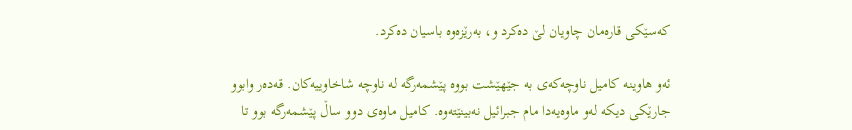کەسێکی قارەمان چاویان لێ دەکرد و، بەرێزەوە باسیان دەکرد.

ئەو هاوینە کامیل ناوچەکەی بە جێهێشت بووە پێشمەرگە لە ناوچە شاخاوییەکان. قەدەر وابوو جارێکی دیکە لەو ماوەیەدا مام جبرائیل نەبینێتەوە. کامیل ماوەی دوو ساڵ پێشمەرگە بوو تا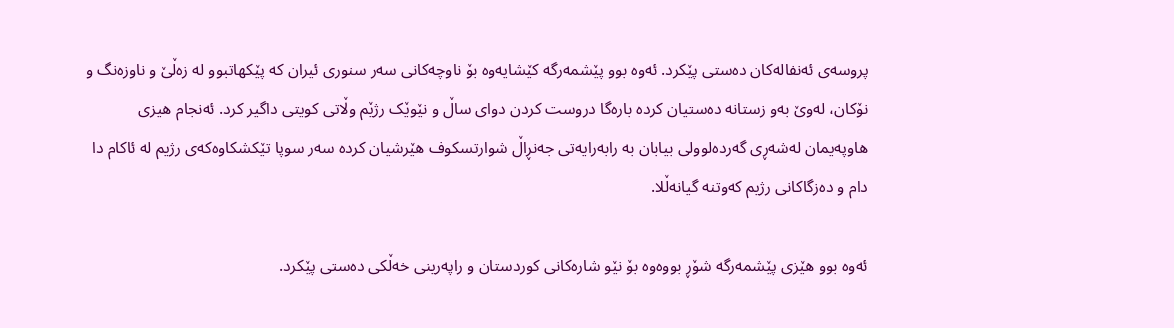پروسەی ئەنفالەکان دەستی پێکرد. ئەوە بوو پێشمەرگە کێشایەوە بۆ ناوچەکانی سەر سنوری ئیران کە پێکهاتبوو لە زەڵێ و ناوزەنگ و نۆکان، لەوێ بەو زستانە دەستیان کردە بارەگا دروست کردن دوای ساڵ و نێوێک رژێم وڵاتی کویتی داگیر کرد. ئەنجام هیزی هاوپەیمان لەشەڕی گەردەلوولی بیابان بە رابەرایەتی جەنڕاڵ شوارتسکوف هێرشیان کردە سەر سوپا تێکشکاوەکەی رژیم لە ئاکام دا دام و دەزگاکانی رژیم کەوتنە گیانەڵلا.

ئەوە بوو هێزی پێشمەرگە شۆڕ بووەوە بۆ نێو شارەکانی کوردستان و راپەرینی خەڵکی دەستی پێکرد.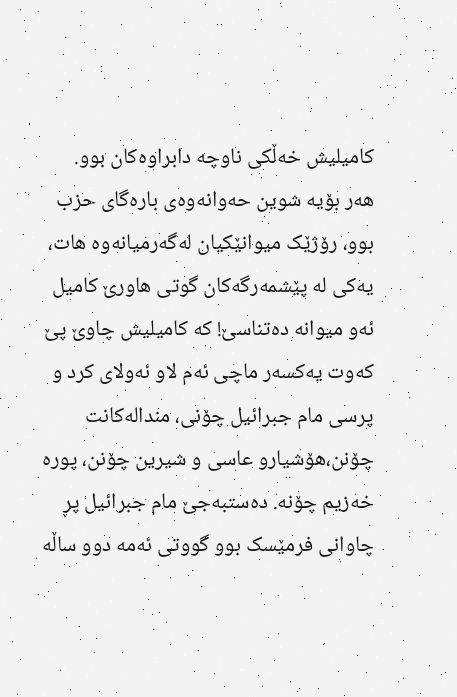کامیلیش خەڵکی ناوچە دابراوەکان بوو. هەر بۆیە شوین حەوانەوەی بارەگای حزب بوو، رۆژێک میوانێکیان لەگەرمیانەوە هات، یەکی لە پێشمەرگەکان گوتی هاورێ کامیل ئەو میوانە دەتناسێ! کە کامیلیش چاوێ پێ کەوت یەکسەر ماچی ئەم لاو ئەولای کرد و پرسی مام جبرائیل چۆنی، مندالەکانت چۆنن،هۆشیارو عاسی و شیرین چۆنن، پورە خەزیم چۆنە. دەستبەجێ مام جبرائیل پڕ چاوانی فرمێسک بوو گووتی ئەمە دوو ساڵە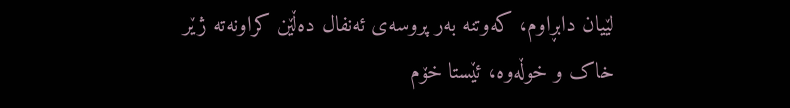لێیان دابڕاوم، کەوتنە بەر پروسەی ئەنفال دەڵێن کراونەتە ژێر خاک و خوڵەوە، ئێستا خۆم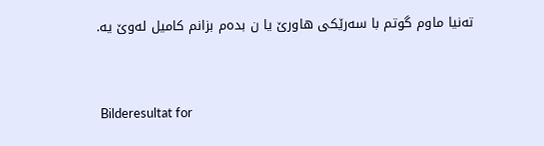تەنیا ماوم گوتم با سەرێکی هاورێ یا ن بدەم بزانم کامیل لەوێ یە.



 Bilderesultat for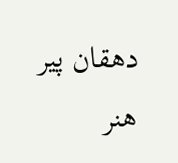دهقان پیر هنر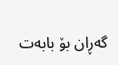گەڕان بۆ بابەت